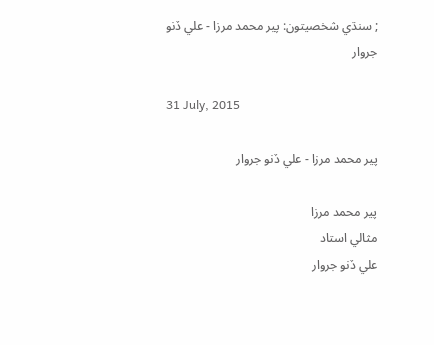; سنڌي شخصيتون: پير محمد مرزا - علي ڏنو جروار

31 July, 2015

پير محمد مرزا - علي ڏنو جروار

پير محمد مرزا
مثالي استاد
علي ڏنو جروار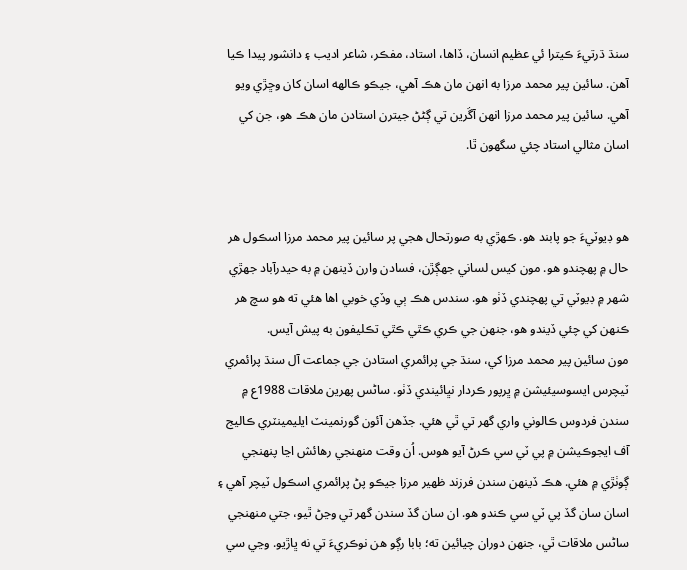سنڌ ڌرتيءَ ڪيترا ئي عظيم انسان، ڏاها، استاد، مفڪر، شاعر اديب ۽ دانشور پيدا ڪيا آهن. سائين پير محمد مرزا به انهن مان هڪ آهي، جيڪو ڪالهه اسان کان وڇڙي ويو آهي. سائين پير محمد مرزا انهن آڱرين تي ڳڻڻ جيترن استادن مان هڪ هو، جن کي اسان مثالي استاد چئي سگهون ٿا.


هو ڊيوٽيءَ جو پابند هو. ڪهڙي به صورتحال هجي پر سائين پير محمد مرزا اسڪول هر حال ۾ پهچندو هو. مون کيس لساني جهڳڙن، فسادن وارن ڏينهن ۾ به حيدرآباد جهڙي شهر ۾ ڊيوٽي تي پهچندي ڏٺو هو. سندس هڪ ٻي وڏي خوبي اها هئي ته هو سچ هر ڪنهن کي چئي ڏيندو هو، جنهن جي ڪري ڪٿي ڪٿي تڪليفون به پيش آيس.
مون سائين پير محمد مرزا کي، سنڌ جي پرائمري استادن جي جماعت آل سنڌ پرائمري ٽيچرس ايسوسيئيشن ۾ ڀرپور ڪردار نڀائيندي ڏٺو. ساڻس پهرين ملاقات 1988ع ۾ سندن فردوس ڪالوني واري گهر تي ٿي هئي. جڏهن آئون گورنمينٽ ايليمينٽري ڪاليج آف ايجوڪيشن ۾ پي ٽي سي ڪرڻ آيو هوس. اُن وقت منهنجي رهائش اڃا پنهنجي ڳوٺڙي ۾ هئي. هڪ ڏينهن سندن فرزند ظهير مرزا جيڪو پڻ پرائمري اسڪول ٽيچر آهي ۽ اسان سان گڏ پي ٽي سي ڪندو هو. ان سان گڏ سندن گهر تي وڃڻ ٿيو، جتي منهنجي ساڻس ملاقات ٿي، جنهن دوران چيائين ته؛ بابا رڳو هن نوڪريءَ تي نه ڀاڙيو. وڃي سي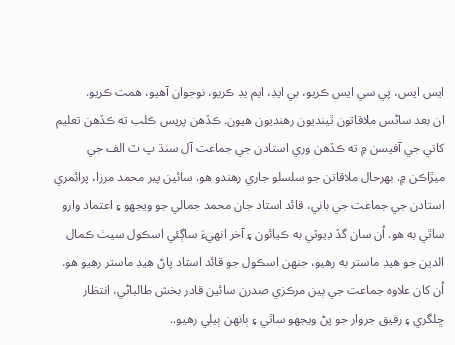ايس ايس، پي سي ايس ڪريو، بي ايڊ، ايم يڊ ڪريو، نوجوان آهيو، همت ڪريو.
ان بعد ساڻس ملاقاتون ٿينديون رهنديون هيون. ڪڏهن پريس ڪلب ته ڪڏهن تعليم کاتي جي آفيسن ۾ ته ڪڏهن وري استادن جي جماعت آل سنڌ پ ٽ الف جي ميڙاڪن ۾. بهرحال ملاقاتن جو سلسلو جاري رهندو هو. سائين پير محمد مرزا، پرائمري استادن جي جماعت جي باني، قائد استاد جان محمد جمالي جو ويجهو ۽ اعتماد وارو ساٿي به هو. اُن سان گڏ ڊيوٽي به ڪيائون ۽ آخر انهيءَ ساڳئي اسڪول سيٺ ڪمال الدين جو هيڊ ماستر به رهيو، جنهن اسڪول جو قائد استاد پاڻ هيڊ ماستر رهيو هو. اُن کان علاوه جماعت جي ٻين مرڪزي صدرن سائين قادر بخش طالباڻي، انتظار ڇلگري ۽ رفيق جروار جو پڻ ويجهو ساٿي ۽ ٻانهن ٻيلي رهيو..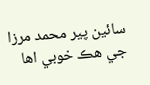سائين پير محمد مرزا جي هڪ خوبي اها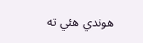هوندي هئي ته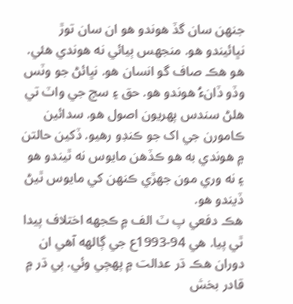جنهن سان گڏ هوندو هو ان سان توڙ نڀائيندو هو. منجهس ٻيائي نه هوندي هئي. هو هڪ صاف گو انسان هو. نڀائڻ جو وٽس وڏو ڏانءُ هوندو هو. حق ۽ سچ جي واٽ تي هلڻ سندس پهريون اصول هو. سدائين ڪامورن جي اک جو ڪنڊو رهيو. ڏکين حالتن ۾ هوندي به هو ڪڏهن مايوس نه ٿيندو هو ۽ نه وري مون جهڙي ڪنهن کي مايوس ٿيڻ ڏيندو هو.
هڪ دفعي پ ٽ الف ۾ ڪجهه اختلاف پيدا ٿي پيا. هي 94-1993ع جي ڳالهه آهي ان دوران هڪ ڌر عدالت ۾ پهچي وئي. ٻي ڌر ۾ قادر بخش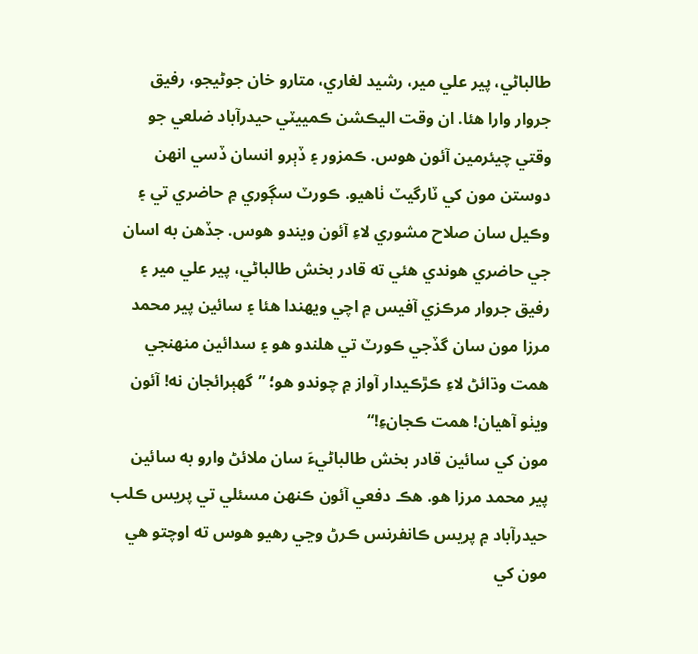طالباڻي، پير علي مير، رشيد لغاري، متارو خان جوڻيجو، رفيق جروار وارا هئا. ان وقت اليڪشن ڪمييٽي حيدرآباد ضلعي جو وقتي چيئرمين آئون هوس. ڪمزور ۽ ڏٻرو انسان ڏسي انهن دوستن مون کي ٽارگيٽ ٺاهيو. ڪورٽ سڳوري ۾ حاضري تي ۽ وڪيل سان صلاح مشوري لاءِ آئون ويندو هوس. جڏهن به اسان جي حاضري هوندي هئي ته قادر بخش طالباڻي، پير علي مير ۽ رفيق جروار مرڪزي آفيس ۾ اچي ويهندا هئا ۽ سائين پير محمد مرزا مون سان گڏجي ڪورٽ تي هلندو هو ۽ سدائين منهنجي همت وڌائڻ لاءِ ڪڙڪيدار آواز ۾ چوندو هو؛ ”گهٻرائجان نه! آئون ويٺو آهيان! همت ڪجانءِ!“
مون کي سائين قادر بخش طالباڻيءَ سان ملائڻ وارو به سائين پير محمد مرزا هو. هڪ دفعي آئون ڪنهن مسئلي تي پريس ڪلب حيدرآباد ۾ پريس ڪانفرنس ڪرڻ وڃي رهيو هوس ته اوچتو هي مون کي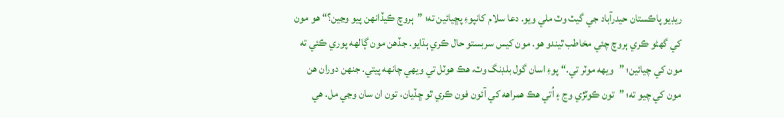ريڊيو پاڪستان حيدرآباد جي گيٽ وٽ ملي ويو. دعا سلام کانپوءِ پڇيائين ته؛ ”ٻروچ ڪيڏانهن پيو وڃين؟“ هو مون کي گهڻو ڪري ٻروچ چئي مخاطب ٿيندو هو. مون کيس سربستو حال ڪري ٻڌايو. جڏهن مون ڳالهه پوري ڪئي ته مون کي چيائين؛ ”ويهه موٽر تي.“ پوءِ اسان گول بلڊنگ وٽ، هڪ هوٽل تي ويهي چانهه پيتي. جنهن دوران هن مون کي چيو ته؛ ”تون ڪوٽڙي وڃ ۽ اُتي هڪ همراهه کي آئون فون ڪري ٿو ڇڏيان، تون ان سان وڃي مل. هي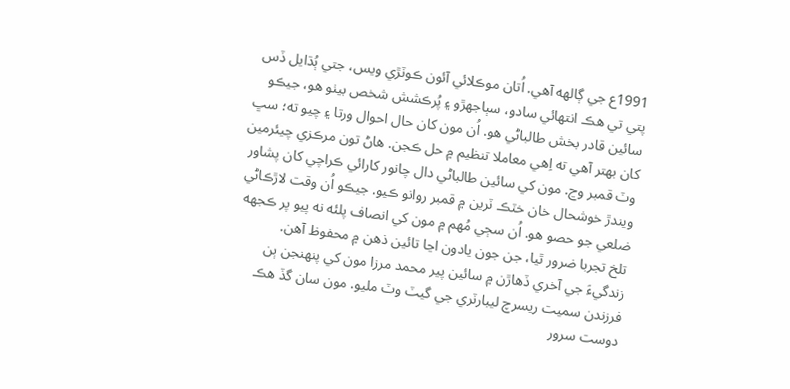1991ع جي ڳالهه آهي. اُتان موڪلائي آئون ڪوٽڙي ويس، جتي ٻُڌايل ڏس پتي تي هڪ انتهائي سادو، سٻاجهڙو ۽ پُرڪشش شخص بيٺو هو، جيڪو سائين قادر بخش طالباڻي هو. اُن مون کان حال احوال ورتا ۽ چيو ته؛ سڀ کان بهتر آهي ته اِهي معاملا تنظيم ۾ حل ڪجن. هاڻ تون مرڪزي چيئرمين وٽ قمبر وڃ. مون کي سائين طالباڻي دال چانور کارائي ڪراچي کان پشاور ويندڙ خوشحال خان خٽڪ ٽرين ۾ قمبر روانو ڪيو. جيڪو اُن وقت لاڙڪاڻي ضلعي جو حصو هو. اُن سڄي مُهم ۾ مون کي انصاف پلئه نه پيو پر ڪجهه تلخ تجربا ضرور ٿيا، جن جون يادون اڃا تائين ذهن ۾ محفوظ آهن.
زندگيءَ جي آخري ڏهاڙن ۾ سائين پير محمد مرزا مون کي پنھنجن ٻن فرزندن سميت ريسرچ ليبارٽري جي گيٽ وٽ مليو. مون سان گڏ هڪ دوست سرور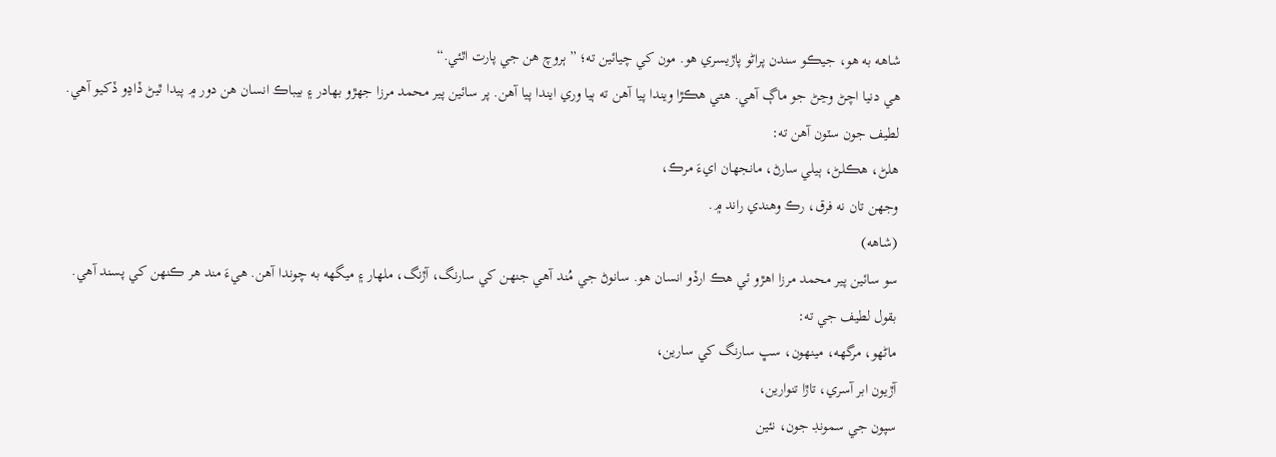شاهه به هو، جيڪو سندن پراڻو پاڙيسري هو. مون کي چيائين ته؛ ”ٻروچ هن جي پارت اٿئي.“
هي دنيا اچڻ وڃڻ جو ماڳ آهي. هتي هڪڙا ويندا پيا آهن ته ٻيا وري ايندا پيا آهن. پر سائين پير محمد مرزا جهڙو بهادر ۽ بيباڪ انسان هن دور ۾ پيدا ٿيڻ ڏاڍو ڏکيو آهي. لطيف جون سٽون آهن ته:
هلڻ، هڪلڻ، ٻيلي سارڻ، مانجهان ايءَ مرڪ،
وجهن تان نه فرق، رڪ وهندي راند ۾.
(شاهه)
سو سائين پير محمد مرزا اهڙو ئي هڪ ارڏو انسان هو. سانوڻ جي مُند آهي جنهن کي سارنگ، آڙنگ، ملهار ۽ ميگهه به چوندا آهن. هيءَ مند هر ڪنهن کي پسند آهي. بقول لطيف جي ته:
ماڻهو، مرگهه، مينهون، سڀ سارنگ کي سارين،
آڙيون ابر آسري، تاڙا تنوارين،
سپون جي سمونڊ جون، نئين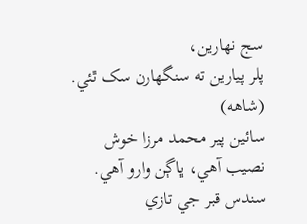سج نهارين،
پلر پيارين ته سنگهارن سک ٿئي.
(شاهه)
سائين پير محمد مرزا خوش نصيب آهي، ڀاڳن وارو آهي. سندس قبر جي تازي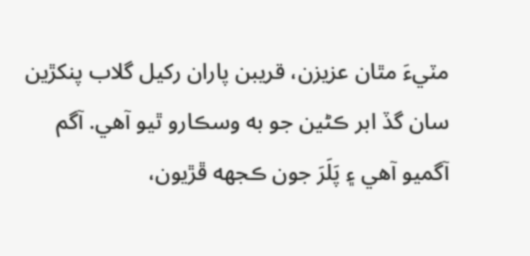مٽيءَ مٿان عزيزن، قريبن پاران رکيل گلاب پنکڙين سان گڏ ابر ڪڻين جو به وسڪارو ٿيو آهي. آگم آگميو آهي ۽ پَلَرَ جون ڪجهه ڦڙيون،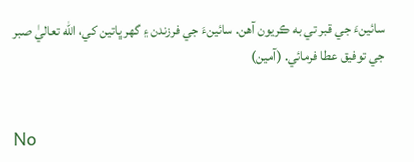سائينءَ جي قبر تي به ڪريون آهن. سائينءَ جي فرزندن ۽ گهر ڀاتين کي، الله تعاليٰ صبر جي توفيق عطا فرمائي. (آمين)


No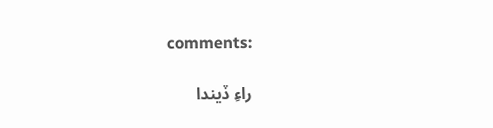comments:

راءِ ڏيندا